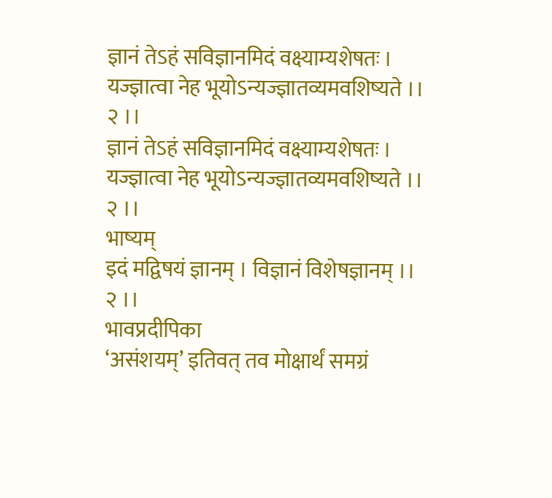ज्ञानं तेऽहं सविज्ञानमिदं वक्ष्याम्यशेषतः । यज्ज्ञात्वा नेह भूयोऽन्यज्ज्ञातव्यमवशिष्यते ।। २ ।।
ज्ञानं तेऽहं सविज्ञानमिदं वक्ष्याम्यशेषतः ।
यज्ज्ञात्वा नेह भूयोऽन्यज्ज्ञातव्यमवशिष्यते ।। २ ।।
भाष्यम्
इदं मद्विषयं ज्ञानम् । विज्ञानं विशेषज्ञानम् ।। २ ।।
भावप्रदीपिका
‘असंशयम्’ इतिवत् तव मोक्षार्थं समग्रं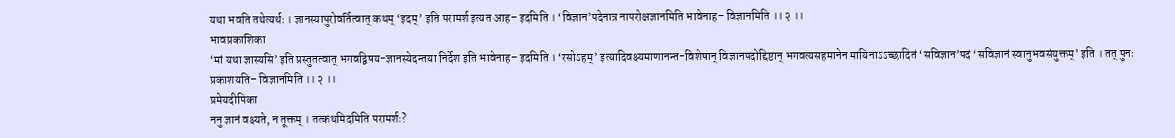यथा भवति तथेत्यर्थः । ज्ञानस्यापुरोवर्तित्वात् कथम् ‘इदम्’ इति परामर्श इत्यत आह– इदमिति । ‘विज्ञान’पदेनात्र नापरोक्षज्ञानमिति भावेनाह– विज्ञानमिति ।। २ ।।
भावप्रकाशिका
‘मां यथा ज्ञास्यसि’ इति प्रस्तुतत्वात् भगवद्विषय-ज्ञानस्येदन्तया निर्देश इति भावेनाह– इदमिति । ‘रसोऽहम्’ इत्यादिवक्ष्यमाणानन्त-विशेषान् विज्ञानपदोद्दिष्टान् भगवत्यसहमानेन मायिनाऽऽच्छादितं ‘सविज्ञान’पदं ‘सविज्ञानं स्वानुभवसंयुक्तम्’ इति । तत् पुनः प्रकाशयति– विज्ञानमिति ।। २ ।।
प्रमेयदीपिका
ननु ज्ञानं वक्ष्यते, न तूक्तम् । तत्कथमिदमिति परामर्शः?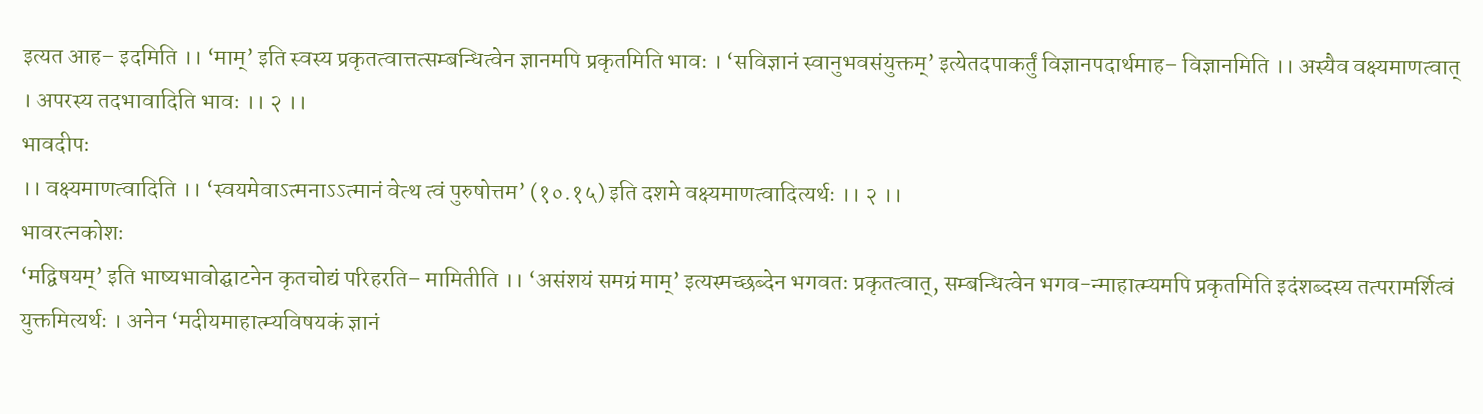इत्यत आह– इदमिति ।। ‘माम्’ इति स्वस्य प्रकृतत्वात्तत्सम्बन्धित्वेन ज्ञानमपि प्रकृतमिति भावः । ‘सविज्ञानं स्वानुभवसंयुक्तम्’ इत्येतदपाकर्तुं विज्ञानपदार्थमाह– विज्ञानमिति ।। अस्यैव वक्ष्यमाणत्वात् । अपरस्य तदभावादिति भावः ।। २ ।।
भावदीपः
।। वक्ष्यमाणत्वादिति ।। ‘स्वयमेवाऽत्मनाऽऽत्मानं वेत्थ त्वं पुरुषोत्तम’ (१०.१५) इति दशमे वक्ष्यमाणत्वादित्यर्थः ।। २ ।।
भावरत्नकोशः
‘मद्विषयम्’ इति भाष्यभावोद्घाटनेन कृतचोद्यं परिहरति– मामितीति ।। ‘असंशयं समग्रं माम्’ इत्यस्मच्छब्देन भगवतः प्रकृतत्वात्, सम्बन्धित्वेन भगव-न्माहात्म्यमपि प्रकृतमिति इदंशब्दस्य तत्परामर्शित्वं युक्तमित्यर्थः । अनेन ‘मदीयमाहात्म्यविषयकं ज्ञानं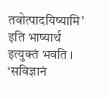तवोत्पादयिष्यामि’ इति भाष्यार्थ इत्युक्तं भवति । ‘सविज्ञानं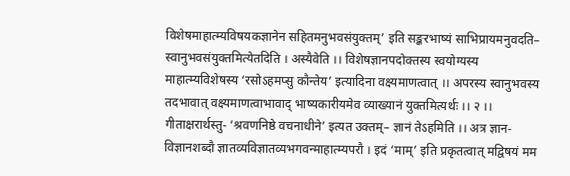विशेषमाहात्म्यविषयकज्ञानेन सहितमनुभवसंयुक्तम्’ इति सङ्करभाष्यं साभिप्रायमनुवदति– स्वानुभवसंयुक्तमित्येतदिति । अस्यैवेति ।। विशेषज्ञानपदोक्तस्य स्वयोग्यस्य माहात्म्यविशेषस्य ‘रसोऽहमप्सु कौन्तेय’ इत्यादिना वक्ष्यमाणत्वात् ।। अपरस्य स्वानुभवस्य तदभावात् वक्ष्यमाणत्वाभावाद् भाष्यकारीयमेव व्याख्यानं युक्तमित्यर्थः ।। २ ।।
गीताक्षरार्थस्तु- ‘श्रवणनिष्ठे वचनाधीने’ इत्यत उक्तम्– ज्ञानं तेऽहमिति ।। अत्र ज्ञान-विज्ञानशब्दौ ज्ञातव्यविज्ञातव्यभगवन्माहात्म्यपरौ । इदं ‘माम्’ इति प्रकृतत्वात् मद्विषयं मम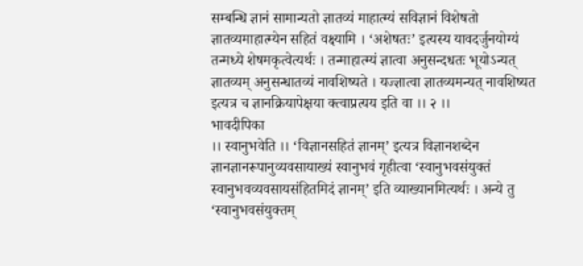सम्बन्धि ज्ञानं सामान्यतो ज्ञातव्यं माहात्म्यं सविज्ञानं विशेषतो ज्ञातव्यमाहात्म्येन सहितं वक्ष्यामि । ‘अशेषतः’ इत्यस्य यावदर्जुनयोग्यं तन्मध्ये शेषमकृत्वेत्यर्थः । तन्माहात्म्यं ज्ञात्वा अनुसन्दधतः भूयोऽन्यत् ज्ञातव्यम् अनुसन्धातव्यं नावशिष्यते । यज्ज्ञात्वा ज्ञातव्यमन्यत् नावशिष्यत इत्यत्र च ज्ञानक्रियापेक्षया क्त्वाप्रत्यय इति वा ।। २ ।।
भावदीपिका
।। स्वानुभवेति ।। ‘विज्ञानसहितं ज्ञानम्’ इत्यत्र विज्ञानशब्देन ज्ञानज्ञानरूपानुव्यवसायाख्यं स्वानुभवं गृहीत्वा ‘स्वानुभवसंयुक्तं स्वानुभवव्यवसायसंहितमिदं ज्ञानम्’ इति व्याख्यानमित्यर्थः । अन्ये तु ‘स्वानुभवसंयुक्तम्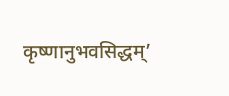कृष्णानुभवसिद्धम्’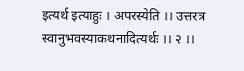इत्यर्थ इत्याहुः । अपरस्येति ।। उत्तरत्र स्वानुभवस्याकथनादित्यर्थः ।। २ ।।